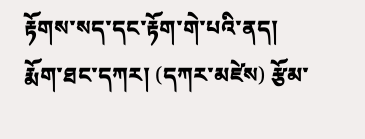རྟོགས་སད་དང་རྟོག་གེ་པའི་ནད།
རྨོག་ཐང་དཀར། (དཀར་མཛེས) རྩོམ་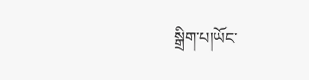སྒྲིག་པ།ཡོང་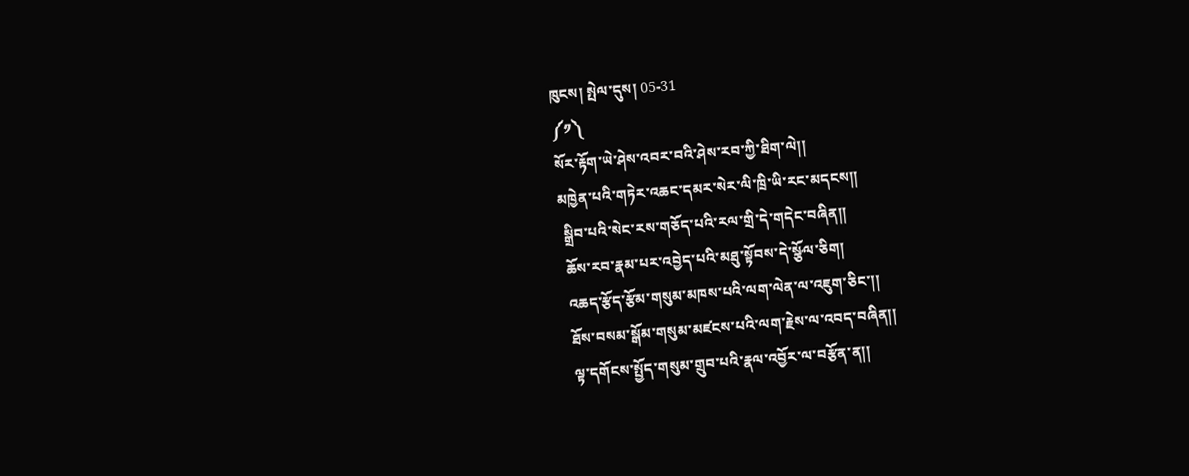ཁུངས། སྤེལ་དུས། 05-31
༼༡༽
སོར་རྟོག་ཡེ་ཤེས་འབར་བའི་ཤེས་རབ་ཀྱི་ཐིག་ལེ།།
མཁྱེན་པའི་གཏེར་འཆང་དམར་སེར་ལི་ཁྲི་ཡི་རང་མདངས།།
 སྒྲིབ་པའི་སེང་རས་གཅོད་པའི་རལ་གྲི་དེ་གདེང་བཞིན།།
 ཆོས་རབ་རྣམ་པར་འབྱེད་པའི་མཐུ་སྟོབས་དེ་སྩོལ་ཅིག།
 འཆད་རྩོད་རྩོམ་གསུམ་མཁས་པའི་ལག་ལེན་ལ་འཇུག་ཅིང་།།
 ཐོས་བསམ་སྒོམ་གསུམ་མཛངས་པའི་ལག་རྗེས་ལ་འབད་བཞིན།།
 ལྟ་དགོངས་སྤྱོད་གསུམ་གྲུབ་པའི་རྣལ་འབྱོར་ལ་བརྩོན་ན།།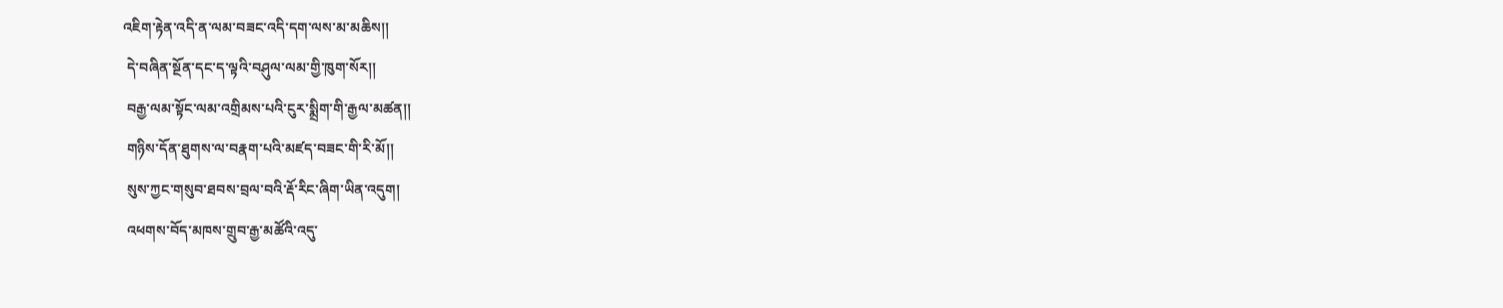འཇིག་རྟེན་འདི་ན་ལམ་བཟང་འདི་དག་ལས་མ་མཆིས།།
 དེ་བཞིན་སྔོན་དང་ད་ལྟའི་བཤུལ་ལམ་གྱི་ཁུག་སོར།།
 བརྒྱ་ལམ་སྟོང་ལམ་འགྲིམས་པའི་ངུར་སྨྲིག་གི་རྒྱལ་མཚན།།
 གཉིས་དོན་ཐུགས་ལ་བརྣག་པའི་མཛད་བཟང་གི་རི་མོ།།
 སུས་ཀྱང་གསུབ་ཐབས་བྲལ་བའི་རྡོ་རིང་ཞིག་ཡིན་འདུག།
 འཕགས་བོད་མཁས་གྲུབ་རྒྱ་མཚོའི་འདུ་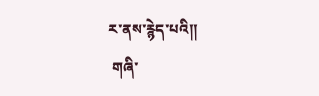ར་ནས་རྙེད་པའི།།
 གཞི་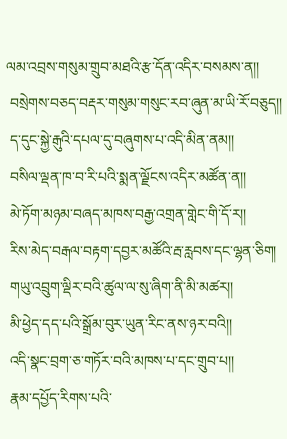ལམ་འབྲས་གསུམ་གྲུབ་མཐའི་རྩ་དོན་འདིར་བསམས་ན།།
 བསྲེགས་བཅད་བརྡར་གསུམ་གསུང་རབ་ཞུན་མ་ཡི་རོ་བཅུད།།
 ད་དུང་སྐྱེ་རྒུའི་དཔལ་དུ་བཞུགས་པ་འདི་མིན་ནམ།།
 བསིལ་ལྡན་ཁ་བ་རི་པའི་སྨན་ལྗོངས་འདིར་མཚོན་ན།།
 མེ་ཏོག་མཉམ་བཞད་མཁས་བརྒྱ་འགྲན་གླེང་གི་དོ་ར།།
 རིས་མེད་བརྒལ་བརྟག་དབྱར་མཚོའི་རྦ་རླབས་དང་ལྷན་ཅིག།
 གཡུ་འབྲུག་ལྡིར་བའི་ཚུལ་ལ་སུ་ཞིག་ནི་མི་མཚར།།
 མི་ཕྱེད་དད་པའི་སྒྲོམ་བུར་ཡུན་རིང་ནས་ཉར་བའི།།
 འདི་སྣང་བྲག་ཅ་གཏོར་བའི་མཁས་པ་དང་གྲུབ་པ།།
 རྣམ་དཔྱོད་རིགས་པའི་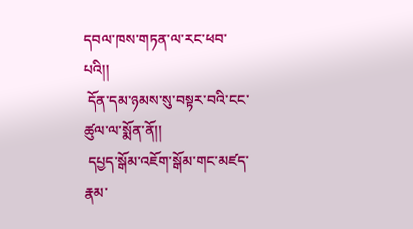དབལ་ཁས་གཏན་ལ་རང་ཕབ་པའི།།
 དོན་དམ་ཉམས་སུ་བསྟར་བའི་ངང་ཚུལ་ལ་སྨོན་ནོ།།
 དཔྱད་སྒོམ་འཇོག་སྒོམ་གང་མཛད་རྣམ་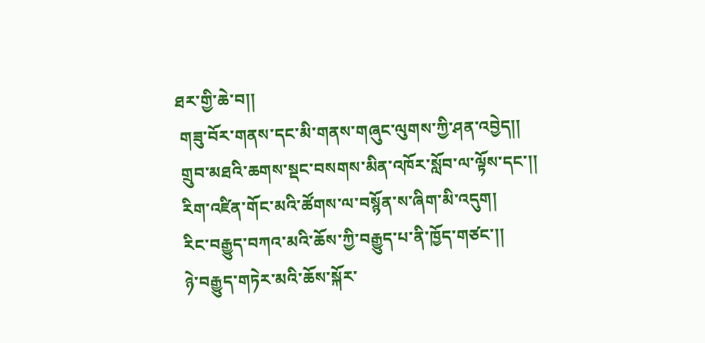ཐར་གྱི་ཆེ་བ།།
 གཟུ་བོར་གནས་དང་མི་གནས་གཞུང་ལུགས་ཀྱི་ཤན་འབྱེད།།
 གྲུབ་མཐའི་ཆགས་སྡང་བསགས་མིན་འཁོར་སློབ་ལ་ལྟོས་དང་།།
 རིག་འཛིན་གོང་མའི་ཚོགས་ལ་བསྙོན་ས་ཞིག་མི་འདུག།
 རིང་བརྒྱུད་བཀའ་མའི་ཆོས་ཀྱི་བརྒྱུད་པ་ནི་ཁྱོད་གཙང་།།
 ཉེ་བརྒྱུད་གཏེར་མའི་ཆོས་སྐོར་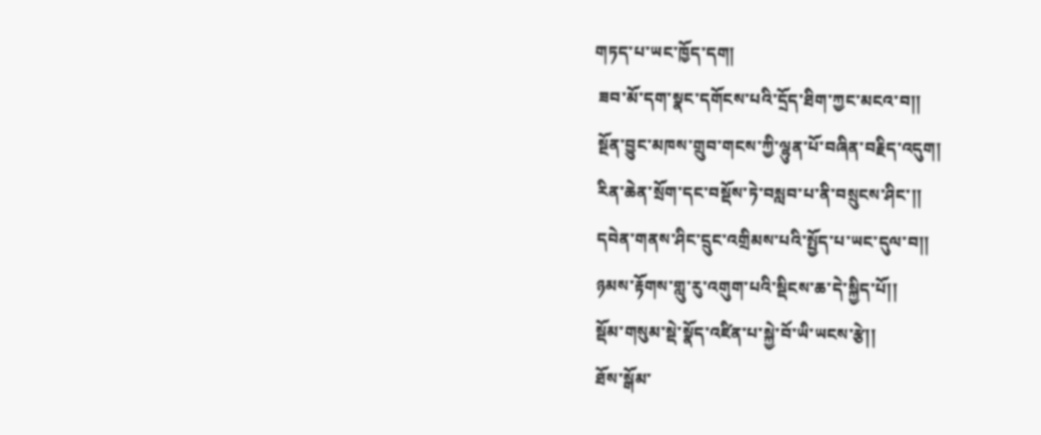གཏད་པ་ཡང་ཁྱོད་དག།
 ཟབ་མོ་དག་སྣང་དགོངས་པའི་དྲོད་ཐིག་ཀྱང་མངའ་བ།།
 སྔོན་བྱུང་མཁས་གྲུབ་གངས་ཀྱི་ལྷུན་པོ་བཞིན་བརྗིད་འདུག།
 རིན་ཆེན་སྲོག་དང་བསྡོས་ཏེ་བསླབ་པ་ནི་བསྲུངས་ཤིང་།།
 དབེན་གནས་ཤིང་དྲུང་འགྲིམས་པའི་སྤྱོད་པ་ཡང་དུལ་བ།།
 ཉམས་རྟོགས་གླུ་རུ་འགུག་པའི་སྡིངས་ཆ་དེ་སྐྱིད་པོ།།
 སྡོམ་གསུམ་སྡེ་སྣོད་འཛིན་པ་སྐྱེ་བོ་ཡི་ཡངས་རྩེ།།
 ཐོས་སྒོམ་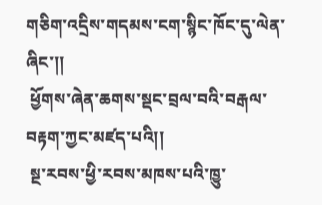གཅིག་འདྲིས་གདམས་ངག་སྙིང་ཁོང་དུ་ལེན་ཞིང་།།
 ཕྱོགས་ཞེན་ཆགས་སྡང་བྲལ་བའི་བརྒལ་བརྟག་ཀྱང་མཛད་པའི།།
 སྔ་རབས་ཕྱི་རབས་མཁས་པའི་ཁྱུ་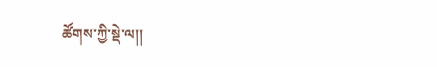ཚོགས་ཀྱི་སྡེ་ལ།།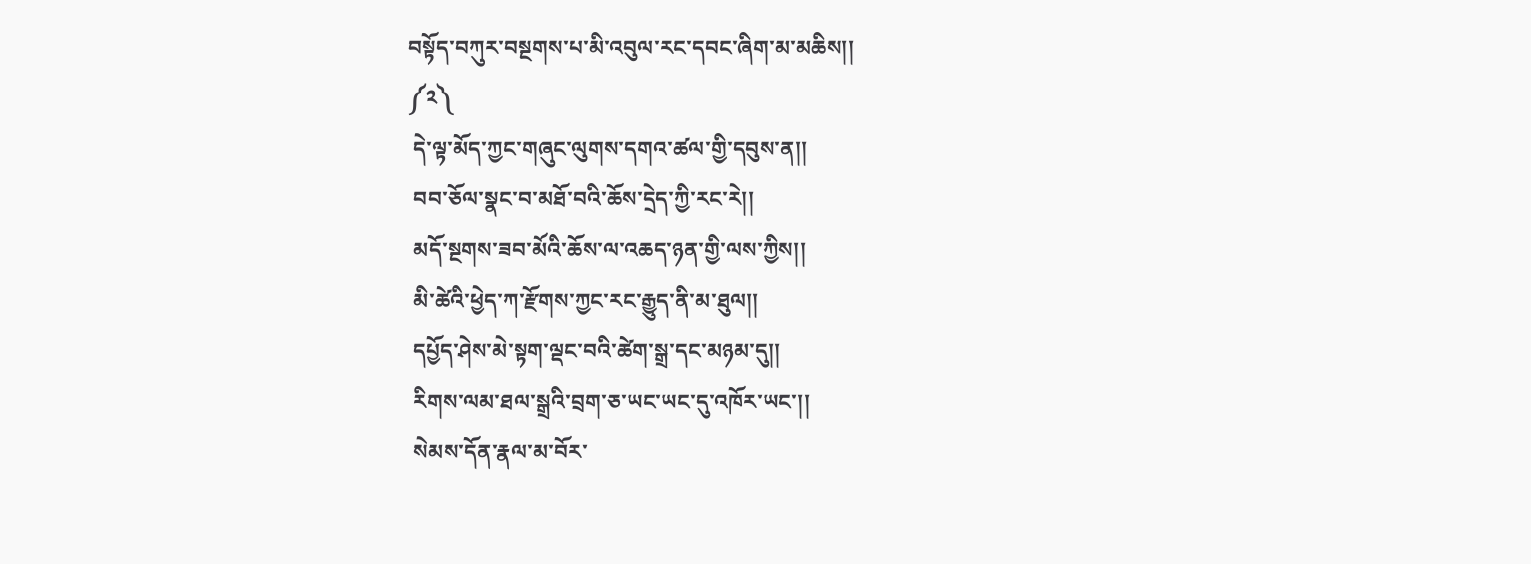བསྟོད་བཀུར་བསྔགས་པ་མི་འབུལ་རང་དབང་ཞིག་མ་མཆིས།།
༼༢༽
 དེ་ལྟ་མོད་ཀྱང་གཞུང་ལུགས་དགའ་ཚལ་གྱི་དབུས་ན།།
 བབ་ཅོལ་སྣང་བ་མཐོ་བའི་ཆོས་དྲེད་ཀྱི་རང་རེ།།
 མདོ་སྔགས་ཟབ་མོའི་ཆོས་ལ་འཆད་ཉན་གྱི་ལས་ཀྱིས།།
 མི་ཚེའི་ཕྱེད་ཀ་རྫོགས་ཀྱང་རང་རྒྱུད་ནི་མ་ཐུལ།།
 དཔྱོད་ཤེས་མེ་སྟག་ལྡང་བའི་ཚེག་སྒྲ་དང་མཉམ་དུ།།
 རིགས་ལམ་ཐལ་སྒྲའི་བྲག་ཅ་ཡང་ཡང་དུ་འཁོར་ཡང་།།
 སེམས་དོན་རྣལ་མ་བོར་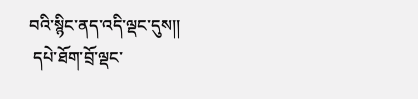བའི་སྙིང་ནད་འདི་ལྡང་དུས།།
 དཔེ་ཐོག་བྲོ་ལྡང་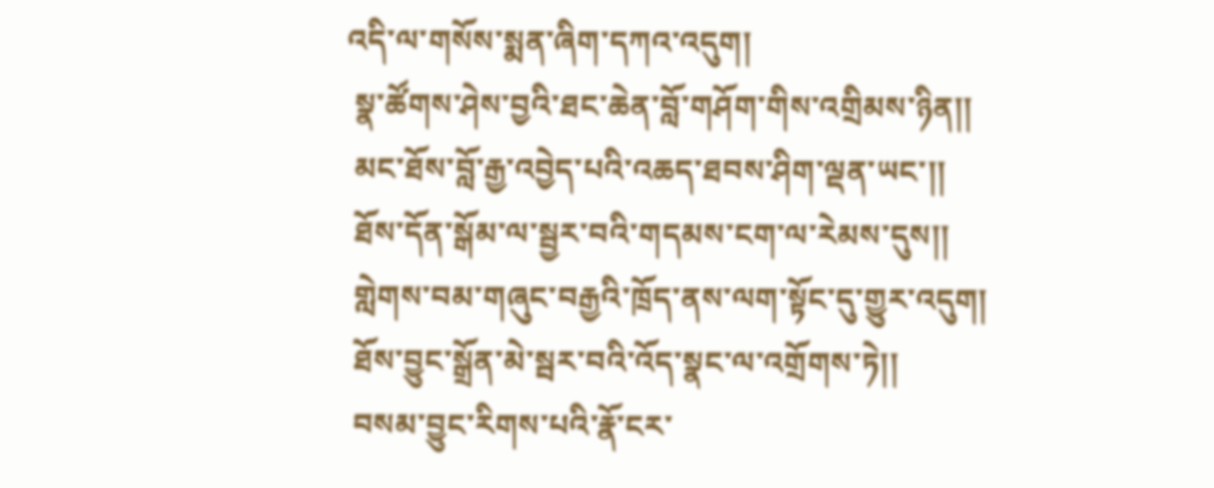འདི་ལ་གསོས་སྨན་ཞིག་དཀའ་འདུག།
 སྣ་ཚོགས་ཤེས་བྱའི་ཐང་ཆེན་བློ་གཤོག་གིས་འགྲིམས་ཉིན།།
 མང་ཐོས་བློ་རྒྱ་འབྱེད་པའི་འཆད་ཐབས་ཤིག་ལྡན་ཡང་།།
 ཐོས་དོན་སྒོམ་ལ་སྦྱར་བའི་གདམས་ངག་ལ་རེམས་དུས།།
 གླེགས་བམ་གཞུང་བརྒྱའི་ཁྲོད་ནས་ལག་སྟོང་དུ་གྱུར་འདུག།
 ཐོས་བྱུང་སྒྲོན་མེ་སྦར་བའི་འོད་སྣང་ལ་འགྲོགས་ཏེ།།
 བསམ་བྱུང་རིགས་པའི་རྣོ་ངར་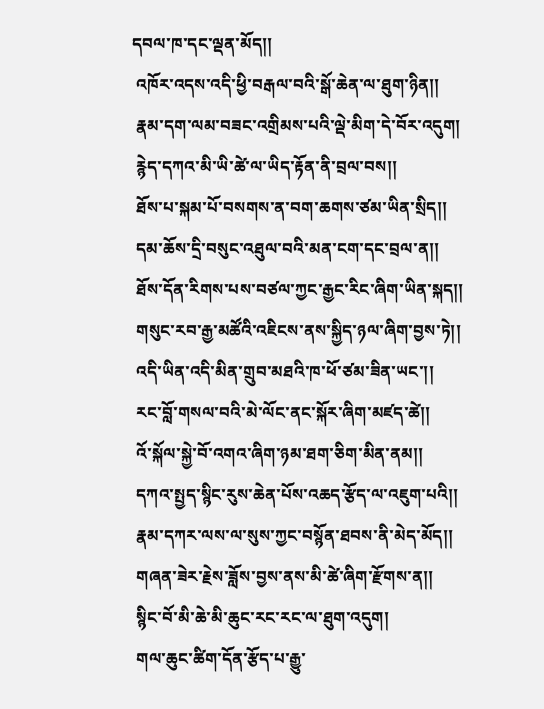དབལ་ཁ་དང་ལྡན་མོད།།
 འཁོར་འདས་འདི་ཕྱི་བརྒལ་བའི་སྒོ་ཆེན་ལ་ཐུག་ཉིན།།
 རྣམ་དག་ལམ་བཟང་འགྲིམས་པའི་ལྡེ་མིག་དེ་བོར་འདུག།
 རྙེད་དཀའ་མི་ཡི་ཚེ་ལ་ཡིད་རྟོན་ནི་བྲལ་བས།།
 ཐོས་པ་སྐམ་པོ་བསགས་ན་བག་ཆགས་ཙམ་ཡིན་སྲིད།།
 དམ་ཆོས་དྲི་བསུང་འཐུལ་བའི་མན་ངག་དང་བྲལ་ན།།
 ཐོས་དོན་རིགས་པས་བཙལ་ཀྱང་རྒྱང་རིང་ཞིག་ཡིན་སྐད།།
 གསུང་རབ་རྒྱ་མཚོའི་འཇིངས་ནས་སྐྱིད་ཉལ་ཞིག་བྱས་ཏེ།།
 འདི་ཡིན་འདི་མིན་གྲུབ་མཐའི་ཁ་ཕོ་ཙམ་ཟིན་ཡང་།།
 རང་བློ་གསལ་བའི་མེ་ལོང་ནང་སྐོར་ཞིག་མཛད་ཚེ།།
 འོ་སྐོལ་སྐྱེ་བོ་འགའ་ཞིག་ཉམ་ཐག་ཅིག་མིན་ནམ།།
 དཀའ་སྤྱད་སྙིང་རུས་ཆེན་པོས་འཆད་རྩོད་ལ་འཇུག་པའི།།
 རྣམ་དཀར་ལས་ལ་སུས་ཀྱང་བསྙོན་ཐབས་ནི་མེད་མོད།།
 གཞན་ཟེར་རྗེས་ཟློས་བྱས་ནས་མི་ཚེ་ཞིག་རྫོགས་ན།།
 སྙིང་བོ་མི་ཆེ་མི་ཆུང་རང་རང་ལ་ཐུག་འདུག།
 གལ་ཆུང་ཚིག་དོན་རྩོད་པ་རྒྱུ་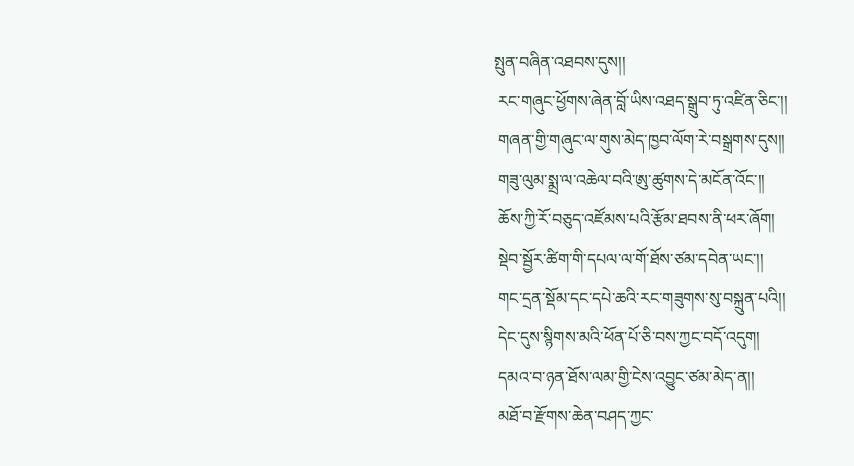སྤུན་བཞིན་འཐབས་དུས།།
 རང་གཞུང་ཕྱོགས་ཞེན་བློ་ཡིས་འཐད་སྒྲུབ་ཏུ་འཛིན་ཅིང་།།
 གཞན་གྱི་གཞུང་ལ་གུས་མེད་ཁྱབ་ལོག་རེ་བསྒྲགས་དུས།།
 གཟུ་ལུམ་སྨྲ་ལ་འཆེལ་བའི་ཨུ་ཚུགས་དེ་མངོན་འོང་།།
 ཆོས་ཀྱི་རོ་བཅུད་འཛོམས་པའི་རྩོམ་ཐབས་ནི་ཕར་ཞོག།
 སྡེབ་སྦྱོར་ཚིག་གི་དཔལ་ལ་གོ་ཐོས་ཙམ་དབེན་ཡང་།།
 གང་དྲན་སྡོམ་དང་དཔེ་ཆའི་རང་གཟུགས་སུ་བསྐྲུན་པའི།།
 དེང་དུས་སྙིགས་མའི་ཕོན་པོ་ཅི་བས་ཀྱང་བདོ་འདུག།
 དམའ་བ་ཉན་ཐོས་ལམ་གྱི་ངེས་འབྱུང་ཙམ་མེད་ན།།
 མཐོ་བ་རྫོགས་ཆེན་བཤད་ཀྱང་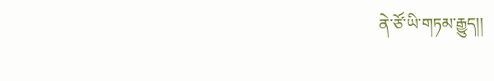ནེ་ཙོ་ཡི་གཏམ་རྒྱུད།།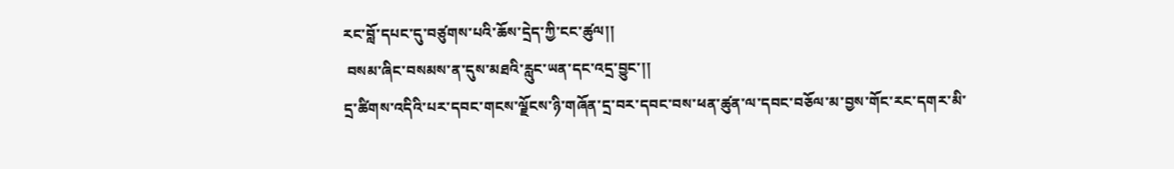རང་བློ་དཔང་དུ་བཙུགས་པའི་ཆོས་དྲེད་ཀྱི་ངང་ཚུལ།།
 བསམ་ཞིང་བསམས་ན་དུས་མཐའི་རླུང་ཡན་དང་འདྲ་བྱུང་།།
དྲ་ཚིགས་འདིའི་པར་དབང་གངས་ལྗོངས་ཉི་གཞོན་དྲ་བར་དབང་བས་ཕན་ཚུན་ལ་དབང་བཅོལ་མ་བྱས་གོང་རང་དགར་མི་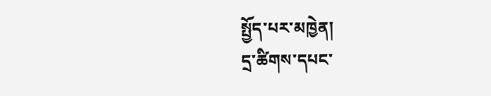སྤྱོད་པར་མཁྱེན།
དྲ་ཚིགས་དཔང་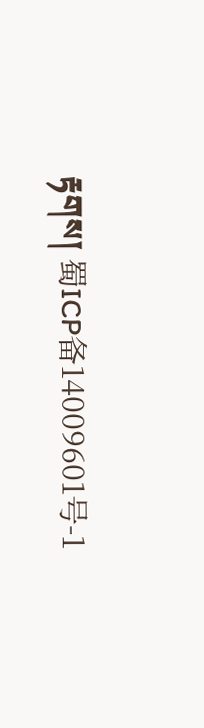རྟགས། 蜀ICP备14009601号-1